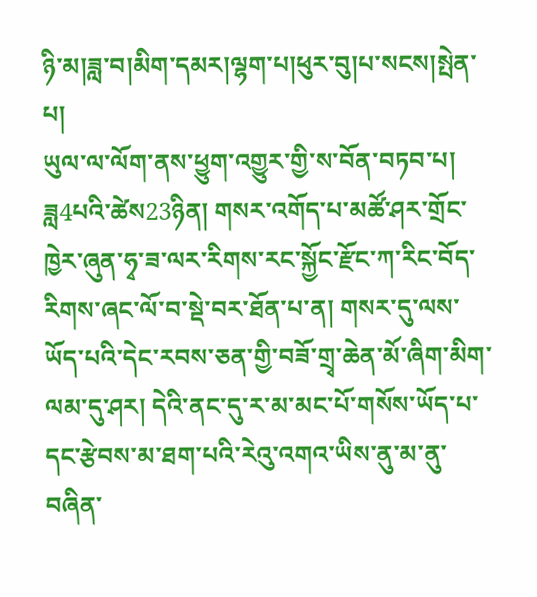ཉི་མ།ཟླ་བ།མིག་དམར།ལྷག་པ།ཕུར་བུ།པ་སངས།སྤེན་པ།
ཡུལ་ལ་ལོག་ནས་ཕྱུག་འགྱུར་གྱི་ས་བོན་བཏབ་པ།
ཟླ4པའི་ཚེས23ཉིན། གསར་འགོད་པ་མཚོ་ཤར་གྲོང་ཁྱེར་ཞུན་ཧྭ་ཟ་ལར་རིགས་རང་སྐྱོང་རྫོང་ཀ་རིང་བོད་རིགས་ཞང་ལོ་བ་སྡེ་བར་ཐོན་པ་ན། གསར་དུ་ལས་ཡོད་པའི་དེང་རབས་ཅན་གྱི་བཟོ་གྲྭ་ཆེན་མོ་ཞིག་མིག་ལམ་དུ་ཤར། དེའི་ནང་དུ་ར་མ་མང་པོ་གསོས་ཡོད་པ་དང་རྩེབས་མ་ཐག་པའི་རེའུ་འགའ་ཡིས་ནུ་མ་ནུ་བཞིན་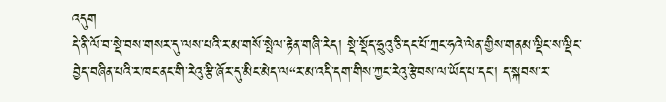འདུག
དེ་ནི་ལོ་བ་སྡེ་བས་གསར་དུ་ལས་པའི་ར་མ་གསོ་སྤེལ་རྟེན་གཞི་རེད། སྡེ་སྡོད་ཧྲུའུ་ཅི་དང་པོ་ཀྲང་ཧའེ་ལེན་གྱིས་གནམ་ལྡིང་ས་ལྡིང་བྱེད་བཞིན་པའི་ར་ཁང་ནང་གི་རེའུ་རྩི་ཞོར་དུ་མིང་མེད་ལ“ར་མ་འདི་དག་གིས་ཀྱང་རེའུ་རྩེབས་ལ་ཡོད་པ་དང་། ད་སྐབས་ར་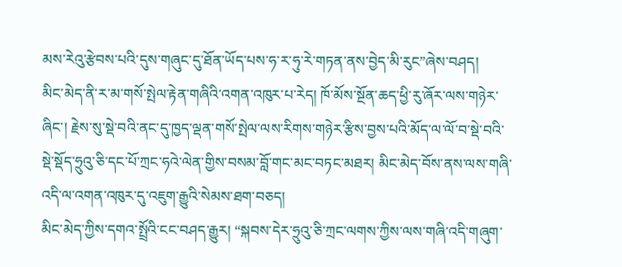མས་རེའུ་རྩེབས་པའི་དུས་གཞུང་དུ་ཐོན་ཡོད་པས་ཧ་ར་ཧུ་རེ་གཏན་ནས་བྱེད་མི་རུང”ཞེས་བཤད།
མིང་མེད་ནི་ར་མ་གསོ་སྤེལ་རྟེན་གཞིའི་འགན་འཁུར་པ་རེད། ཁོ་མོས་སྔོན་ཆད་ཕྱི་རུ་ཞོར་ལས་གཉེར་ཞིང་། རྗེས་སུ་སྡེ་བའི་ནང་དུ་ཁྱད་ལྡན་གསོ་སྤེལ་ལས་རིགས་གཉེར་རྩིས་བྱས་པའི་མོད་ལ་ལོ་བ་སྡེ་བའི་སྡེ་སྡོད་ཧྲུའུ་ཅི་དང་པོ་ཀྲང་ཧའེ་ལེན་གྱིས་བསམ་བློ་གང་མང་བཏང་མཐར། མིང་མེད་བོས་ནས་ལས་གཞི་འདི་ལ་འགན་འཁུར་དུ་འཇུག་རྒྱུའི་སེམས་ཐག་བཅད།
མིང་མེད་ཀྱིས་དགའ་སྤྲོའི་ངང་བཤད་རྒྱུར། “སྐབས་དེར་ཧྲུའུ་ཅི་ཀྲང་ལགས་ཀྱིས་ལས་གཞི་འདི་གཞུག་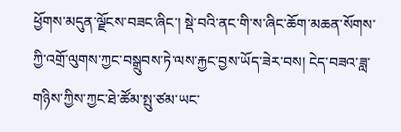ཕྱོགས་མདུན་ལྗོངས་བཟང་ཞིང་། སྡེ་བའི་ནང་གི་ས་ཞིང་ཆོག་མཆན་སོགས་ཀྱི་འགྲོ་ལུགས་ཀྱང་བསྒྲུབས་ཏེ་ལས་རྐྱང་བྱས་ཡོད་ཟེར་བས། ངེད་བཟའ་ཟླ་གཉིས་ཀྱིས་ཀྱང་ཐེ་ཚོམ་སྤུ་ཙམ་ཡང་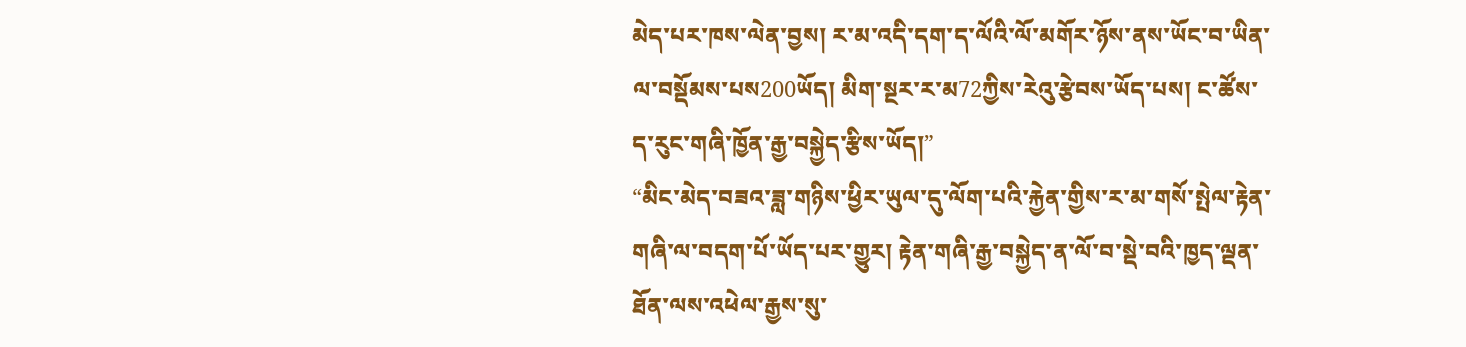མེད་པར་ཁས་ལེན་བྱས། ར་མ་འདི་དག་ད་ལོའི་ལོ་མགོར་ཉོས་ནས་ཡོང་བ་ཡིན་ལ་བསྡོམས་པས200ཡོད། མིག་སྔར་ར་མ72ཀྱིས་རེའུ་རྩེབས་ཡོད་པས། ང་ཚོས་ད་རུང་གཞི་ཁྱོན་རྒྱ་བསྐྱེད་རྩིས་ཡོད།”
“མིང་མེད་བཟའ་ཟླ་གཉིས་ཕྱིར་ཡུལ་དུ་ལོག་པའི་རྐྱེན་གྱིས་ར་མ་གསོ་སྤེལ་རྟེན་གཞི་ལ་བདག་པོ་ཡོད་པར་གྱུར། རྟེན་གཞི་རྒྱ་བསྐྱེད་ན་ལོ་བ་སྡེ་བའི་ཁྱད་ལྡན་ཐོན་ལས་འཕེལ་རྒྱས་སུ་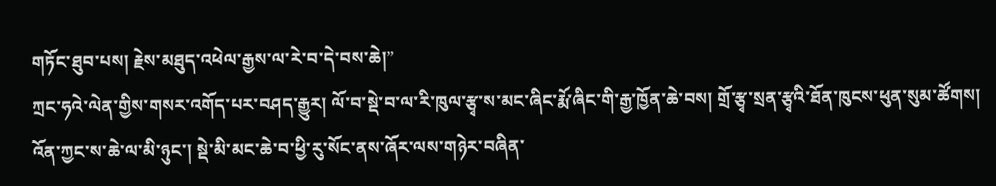གཏོང་ཐུབ་པས། རྗེས་མཐུད་འཕེལ་རྒྱས་ལ་རེ་བ་དེ་བས་ཆེ།”
ཀྲང་ཧའེ་ལེན་གྱིས་གསར་འགོད་པར་བཤད་རྒྱུར། ལོ་བ་སྡེ་བ་ལ་རི་ཁུལ་རྩྭ་ས་མང་ཞིང་རྨོ་ཞིང་གི་རྒྱ་ཁྱོན་ཆེ་བས། གྲོ་རྩྭ་སྲན་རྩྭའི་ཐོན་ཁུངས་ཕུན་སུམ་ཚོགས། འོན་ཀྱང་ས་ཆེ་ལ་མི་ཉུང་། སྡེ་མི་མང་ཆེ་བ་ཕྱི་རུ་སོང་ནས་ཞོར་ལས་གཉེར་བཞིན་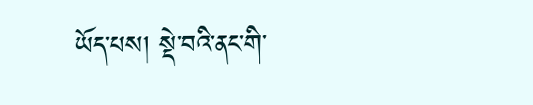ཡོད་པས། སྡེ་བའི་ནང་གི་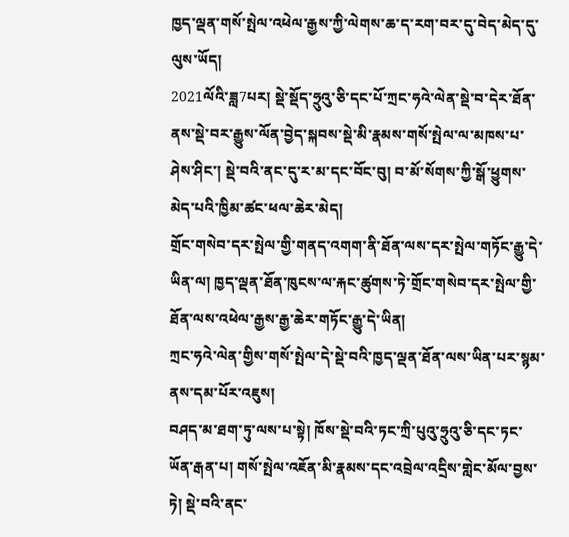ཁྱད་ལྡན་གསོ་སྤེལ་འཕེལ་རྒྱས་ཀྱི་ལེགས་ཆ་ད་རག་བར་དུ་བེད་མེད་དུ་ལུས་ཡོད།
2021ལོའི་ཟླ7པར། སྡེ་སྡོད་ཧྲུའུ་ཅི་དང་པོ་ཀྲང་ཧའེ་ལེན་སྡེ་བ་དེར་ཐོན་ནས་སྡེ་བར་རྒྱུས་ལོན་བྱེད་སྐབས་སྡེ་མི་རྣམས་གསོ་སྤེལ་ལ་མཁས་པ་ཤེས་ཤིང་། སྡེ་བའི་ནང་དུ་ར་མ་དང་བོང་བུ། བ་མོ་སོགས་ཀྱི་སྒོ་ཕྱུགས་མེད་པའི་ཁྱིམ་ཚང་ཕལ་ཆེར་མེད།
གྲོང་གསེབ་དར་སྤེལ་གྱི་གནད་འགག་ནི་ཐོན་ལས་དར་སྤེལ་གཏོང་རྒྱུ་དེ་ཡིན་ལ། ཁྱད་ལྡན་ཐོན་ཁུངས་ལ་རྐང་ཚུགས་ཏེ་གྲོང་གསེབ་དར་སྤེལ་གྱི་ཐོན་ལས་འཕེལ་རྒྱས་རྒྱ་ཆེར་གཏོང་རྒྱུ་དེ་ཡིན།
ཀྲང་ཧའེ་ལེན་གྱིས་གསོ་སྤེལ་དེ་སྡེ་བའི་ཁྱད་ལྡན་ཐོན་ལས་ཡིན་པར་སྙམ་ནས་དམ་པོར་འཇུས།
བཤད་མ་ཐག་ཏུ་ལས་པ་སྟེ། ཁོས་སྡེ་བའི་ཏང་ཀྲི་པུའུ་ཧྲུའུ་ཅི་དང་ཏང་ཡོན་རྒན་པ། གསོ་སྤེལ་འཇོན་མི་རྣམས་དང་འབྲེལ་འདྲིས་གླེང་མོལ་བྱས་ཏེ། སྡེ་བའི་ནང་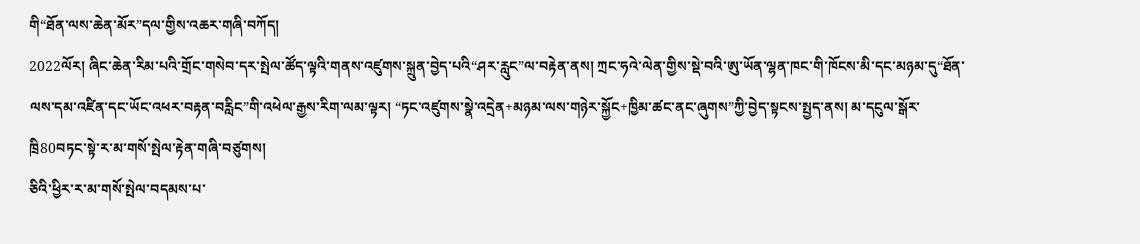གི“ཐོན་ལས་ཆེན་མོར”དལ་གྱིས་འཆར་གཞི་བཀོད།
2022ལོར། ཞིང་ཆེན་རིམ་པའི་གྲོང་གསེབ་དར་སྤེལ་ཚོད་ལྟའི་གནས་འཛུགས་སྐྲུན་བྱེད་པའི“ཤར་རླུང”ལ་བརྟེན་ནས། ཀྲང་ཧའེ་ལེན་གྱིས་སྡེ་བའི་ཨུ་ཡོན་ལྷན་ཁང་གི་ཁོངས་མི་དང་མཉམ་དུ“ཐོན་ལས་དམ་འཛིན་དང་ཡོང་འཕར་བརྟན་བརླིང”གི་འཕེལ་རྒྱས་རིག་ལམ་ལྟར། “ཏང་འཛུགས་སྣེ་འདྲེན+མཉམ་ལས་གཉེར་སྐྱོང+ཁྱིམ་ཚང་ནང་ཞུགས”ཀྱི་བྱེད་སྟངས་སྤྱད་ནས། མ་དངུལ་སྒོར་ཁྲི80བཏང་སྟེ་ར་མ་གསོ་སྤེལ་རྟེན་གཞི་བཙུགས།
ཅིའི་ཕྱིར་ར་མ་གསོ་སྤེལ་བདམས་པ་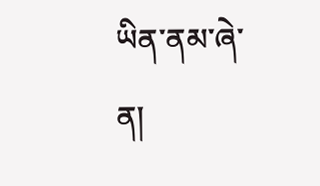ཡིན་ནམ་ཞེ་ན།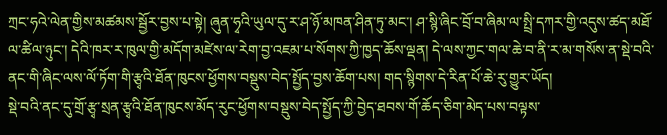ཀྲང་ཧའེ་ལེན་གྱིས་མཚམས་སྦྱོར་བྱས་པ་སྟེ། ཞུན་ཧྭའི་ཡུལ་དུ་ར་ཤ་ཉོ་མཁན་ཤིན་ཏུ་མང་། ཤ་སྙི་ཞིང་བྲོ་བ་ཞིམ་ལ་སྤྲི་དཀར་གྱི་འདུས་ཚད་མཐོ་ལ་ཚིལ་ཉུང་། དེའི་ཁར་ར་ཁུལ་གྱི་མདོག་མཛེས་ལ་རེག་བྱ་འཇམ་པ་སོགས་ཀྱི་ཁྱད་ཆོས་ལྡན། དེ་ལས་ཀྱང་གལ་ཆེ་བ་ནི་ར་མ་གསོས་ན་སྡེ་བའི་ནང་གི་ཞིང་ལས་ལོ་ཏོག་གི་རྩྭའི་ཐོན་ཁུངས་ཕྱོགས་བསྡུས་བེད་སྤྱོད་བྱས་ཆོག་པས། གད་སྙིགས་དེ་རིན་པོ་ཆེ་རུ་གྱུར་ཡོད།
སྡེ་བའི་ནང་དུ་གྲོ་རྩྭ་སྲན་རྩྭའི་ཐོན་ཁུངས་མོད་རུང་ཕྱོགས་བསྡུས་བེད་སྤྱོད་ཀྱི་བྱེད་ཐབས་གོ་ཆོད་ཅིག་མེད་པས་བལྟས་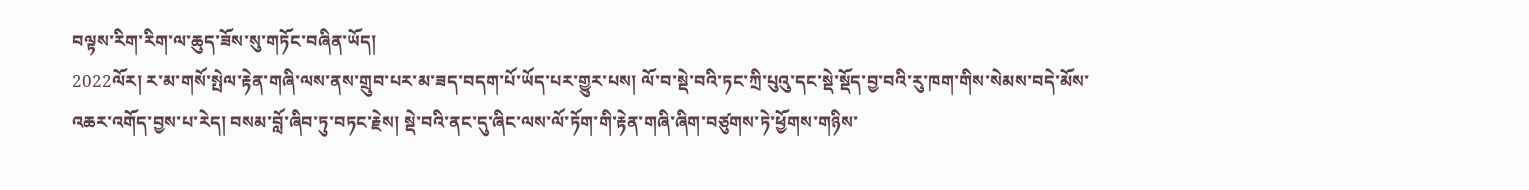བལྟས་རིག་རིག་ལ་ཆུད་ཟོས་སུ་གཏོང་བཞིན་ཡོད།
2022ལོར། ར་མ་གསོ་སྤེལ་རྟེན་གཞི་ལས་ནས་གྲུབ་པར་མ་ཟད་བདག་པོ་ཡོད་པར་གྱུར་པས། ལོ་བ་སྡེ་བའི་ཏང་ཀྲི་པུའུ་དང་སྡེ་སྡོད་བྱ་བའི་རུ་ཁག་གིས་སེམས་བདེ་མོས་འཆར་འགོད་བྱས་པ་རེད། བསམ་བློ་ཞིབ་ཏུ་བཏང་རྗེས། སྡེ་བའི་ནང་དུ་ཞིང་ལས་ལོ་ཏོག་གི་རྟེན་གཞི་ཞིག་བཙུགས་ཏེ་ཕྱོགས་གཉིས་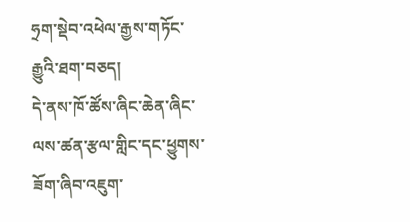ཧྲག་སྡེབ་འཕེལ་རྒྱས་གཏོང་རྒྱུའི་ཐག་བཅད།
དེ་ནས་ཁོ་ཚོས་ཞིང་ཆེན་ཞིང་ལས་ཚན་རྩལ་གླིང་དང་ཕྱུགས་ཟོག་ཞིབ་འཇུག་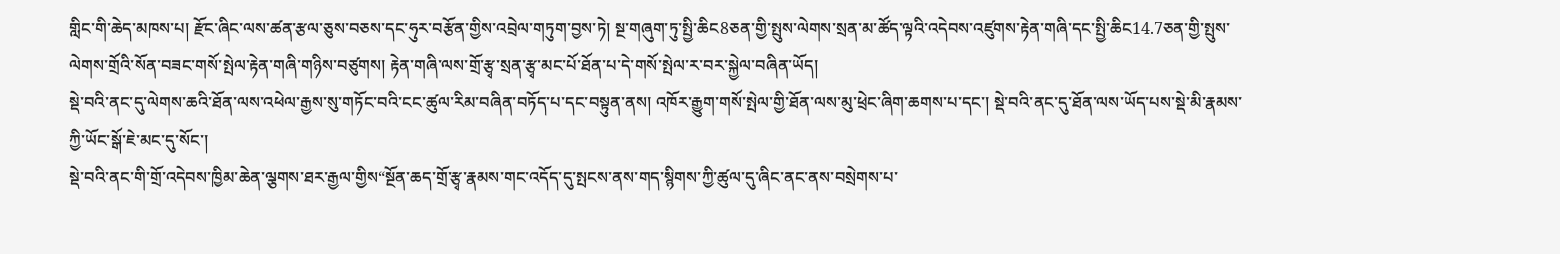གླིང་གི་ཆེད་མཁས་པ། རྫོང་ཞིང་ལས་ཚན་རྩལ་ཅུས་བཅས་དང་ཧུར་བརྩོན་གྱིས་འབྲེལ་གཏུག་བྱས་ཏེ། སྔ་གཞུག་ཏུ་སྤྱི་ཆིང8ཅན་གྱི་སྤུས་ལེགས་སྲན་མ་ཚོད་ལྟའི་འདེབས་འཛུགས་རྟེན་གཞི་དང་སྤྱི་ཆིང14.7ཅན་གྱི་སྤུས་ལེགས་གྲོའི་སོན་བཟང་གསོ་སྤེལ་རྟེན་གཞི་གཉིས་བཙུགས། རྟེན་གཞི་ལས་གྲོ་རྩྭ་སྲན་རྩྭ་མང་པོ་ཐོན་པ་དེ་གསོ་སྤེལ་ར་བར་སྐྱེལ་བཞིན་ཡོད།
སྡེ་བའི་ནང་དུ་ལེགས་ཆའི་ཐོན་ལས་འཕེལ་རྒྱས་སུ་གཏོང་བའི་ངང་ཚུལ་རིམ་བཞིན་བཏོད་པ་དང་བསྟུན་ནས། འཁོར་རྒྱུག་གསོ་སྤེལ་གྱི་ཐོན་ལས་མུ་ཕྲེང་ཞིག་ཆགས་པ་དང་། སྡེ་བའི་ནང་དུ་ཐོན་ལས་ཡོད་པས་སྡེ་མི་རྣམས་ཀྱི་ཡོང་སྒོ་ཇེ་མང་དུ་སོང་།
སྡེ་བའི་ནང་གི་གྲོ་འདེབས་ཁྱིམ་ཆེན་ལྕགས་ཐར་རྒྱལ་གྱིས“སྔོན་ཆད་གྲོ་རྩྭ་རྣམས་གང་འདོད་དུ་སྤངས་ནས་གད་སྙིགས་ཀྱི་ཚུལ་དུ་ཞིང་ནང་ནས་བསྲེགས་པ་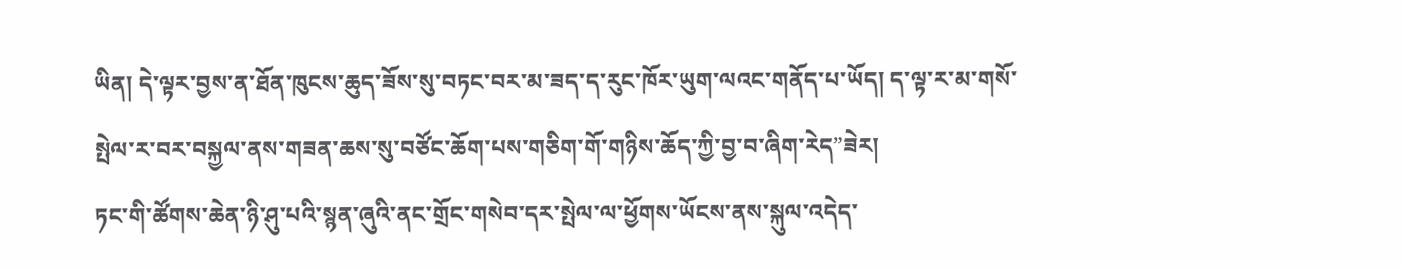ཡིན། དེ་ལྟར་བྱས་ན་ཐོན་ཁུངས་ཆུད་ཟོས་སུ་བཏང་བར་མ་ཟད་ད་རུང་ཁོར་ཡུག་ལའང་གནོད་པ་ཡོད། ད་ལྟ་ར་མ་གསོ་སྤེལ་ར་བར་བསྐྱལ་ནས་གཟན་ཆས་སུ་བཙོང་ཆོག་པས་གཅིག་གོ་གཉིས་ཆོད་ཀྱི་བྱ་བ་ཞིག་རེད”ཟེར།
ཏང་གི་ཚོགས་ཆེན་ཉི་ཤུ་པའི་སྙན་ཞུའི་ནང་གྲོང་གསེབ་དར་སྤེལ་ལ་ཕྱོགས་ཡོངས་ནས་སྐུལ་འདེད་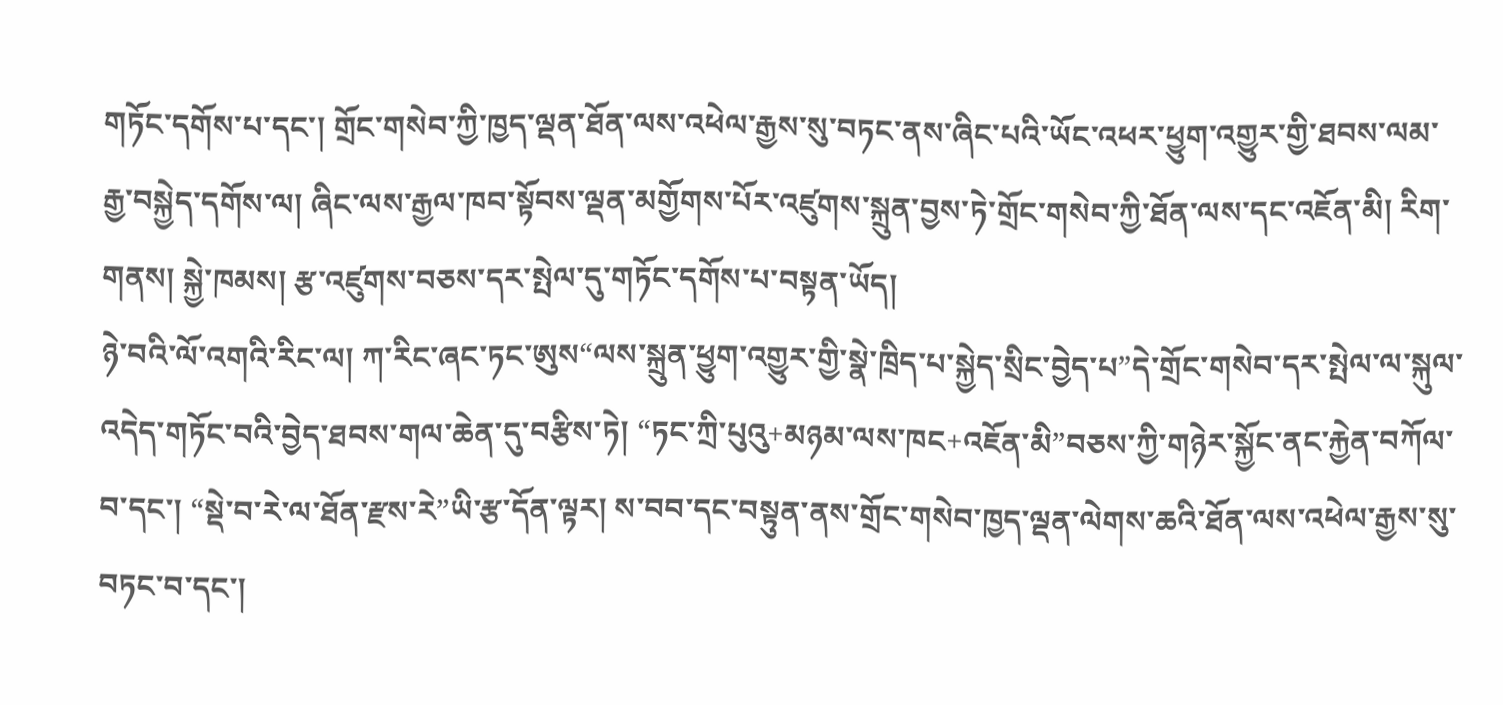གཏོང་དགོས་པ་དང་། གྲོང་གསེབ་ཀྱི་ཁྱད་ལྡན་ཐོན་ལས་འཕེལ་རྒྱས་སུ་བཏང་ནས་ཞིང་པའི་ཡོང་འཕར་ཕྱུག་འགྱུར་གྱི་ཐབས་ལམ་རྒྱ་བསྐྱེད་དགོས་ལ། ཞིང་ལས་རྒྱལ་ཁབ་སྟོབས་ལྡན་མགྱོགས་པོར་འཛུགས་སྐྲུན་བྱས་ཏེ་གྲོང་གསེབ་ཀྱི་ཐོན་ལས་དང་འཇོན་མི། རིག་གནས། སྐྱེ་ཁམས། རྩ་འཛུགས་བཅས་དར་སྤེལ་དུ་གཏོང་དགོས་པ་བསྟན་ཡོད།
ཉེ་བའི་ལོ་འགའི་རིང་ལ། ཀ་རིང་ཞང་ཏང་ཨུས“ལས་སྐྲུན་ཕྱུག་འགྱུར་གྱི་སྣེ་ཁྲིད་པ་སྐྱེད་སྲིང་བྱེད་པ”དེ་གྲོང་གསེབ་དར་སྤེལ་ལ་སྐུལ་འདེད་གཏོང་བའི་བྱེད་ཐབས་གལ་ཆེན་དུ་བརྩིས་ཏེ། “ཏང་ཀྲི་པུའུ+མཉམ་ལས་ཁང+འཇོན་མི”བཅས་ཀྱི་གཉེར་སྐྱོང་ནང་རྐྱེན་བཀོལ་བ་དང་། “སྡེ་བ་རེ་ལ་ཐོན་རྫས་རེ”ཡི་རྩ་དོན་ལྟར། ས་བབ་དང་བསྟུན་ནས་གྲོང་གསེབ་ཁྱད་ལྡན་ལེགས་ཆའི་ཐོན་ལས་འཕེལ་རྒྱས་སུ་བཏང་བ་དང་།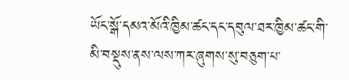ཡོང་སྒོ་དམའ་མོའི་ཁྱིམ་ཚང་དང་དབུལ་ཐར་ཁྱིམ་ཚང་གི་མི་བསྡུས་ནས་ལས་ཀར་ཞུགས་སུ་བཅུག་པ་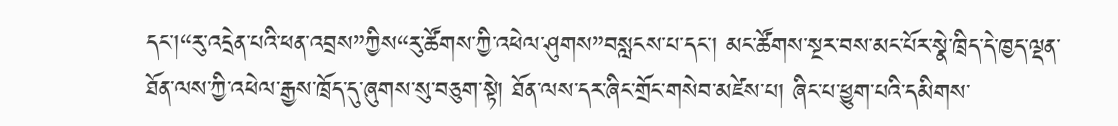དང་།“རུ་འདྲེན་པའི་ཕན་འབྲས”ཀྱིས“རུ་ཚོགས་ཀྱི་འཕེལ་ཤུགས”བསླངས་པ་དང་། མང་ཚོགས་སྔར་བས་མང་པོར་སྣེ་ཁྲིད་དེ་ཁྱད་ལྡན་ཐོན་ལས་ཀྱི་འཕེལ་རྒྱས་ཁྲོད་དུ་ཞུགས་སུ་བཅུག་སྟེ། ཐོན་ལས་དར་ཞིང་གྲོང་གསེབ་མཛེས་པ། ཞིང་པ་ཕྱུག་པའི་དམིགས་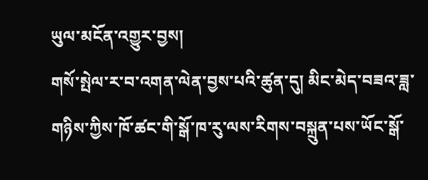ཡུལ་མངོན་འགྱུར་བྱས།
གསོ་སྤེལ་ར་བ་འགན་ལེན་བྱས་པའི་ཚུན་དུ། མིང་མེད་བཟའ་ཟླ་གཉིས་ཀྱིས་ཁོ་ཚང་གི་སྒོ་ཁ་རུ་ལས་རིགས་བསྐྲུན་པས་ཡོང་སྒོ་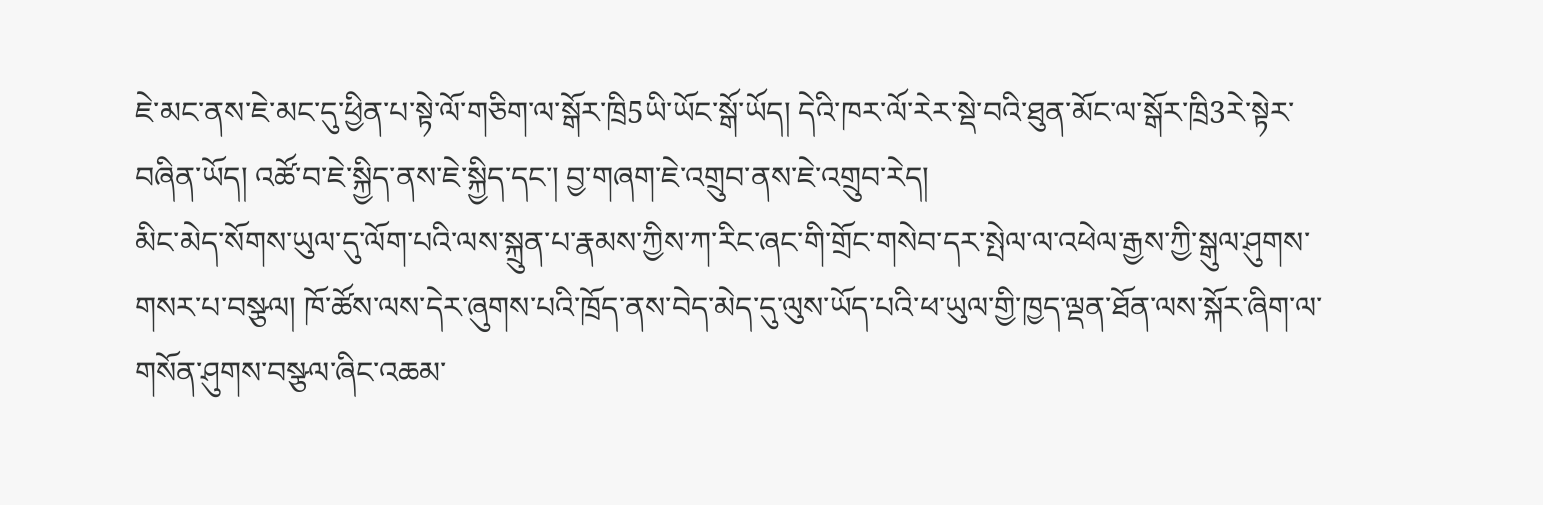ཇེ་མང་ནས་ཇེ་མང་དུ་ཕྱིན་པ་སྟེ་ལོ་གཅིག་ལ་སྒོར་ཁྲི5ཡི་ཡོང་སྒོ་ཡོད། དེའི་ཁར་ལོ་རེར་སྡེ་བའི་ཐུན་མོང་ལ་སྒོར་ཁྲི3རེ་སྟེར་བཞིན་ཡོད། འཚོ་བ་ཇེ་སྐྱིད་ནས་ཇེ་སྐྱིད་དང་། བྱ་གཞག་ཇེ་འགྲུབ་ནས་ཇེ་འགྲུབ་རེད།
མིང་མེད་སོགས་ཡུལ་དུ་ལོག་པའི་ལས་སྐྲུན་པ་རྣམས་ཀྱིས་ཀ་རིང་ཞང་གི་གྲོང་གསེབ་དར་སྤེལ་ལ་འཕེལ་རྒྱས་ཀྱི་སྒུལ་ཤུགས་གསར་པ་བསྩལ། ཁོ་ཚོས་ལས་དེར་ཞུགས་པའི་ཁྲོད་ནས་བེད་མེད་དུ་ལུས་ཡོད་པའི་ཕ་ཡུལ་གྱི་ཁྱད་ལྡན་ཐོན་ལས་སྐོར་ཞིག་ལ་གསོན་ཤུགས་བསྩལ་ཞིང་འཆམ་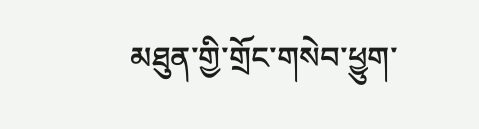མཐུན་གྱི་གྲོང་གསེབ་ཕྱུག་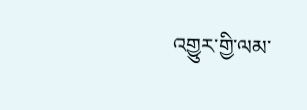འགྱུར་གྱི་ལམ་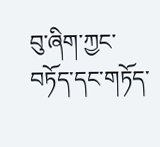བུ་ཞིག་ཀྱང་བཏོད་དང་གཏོད་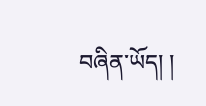བཞིན་ཡོད། །